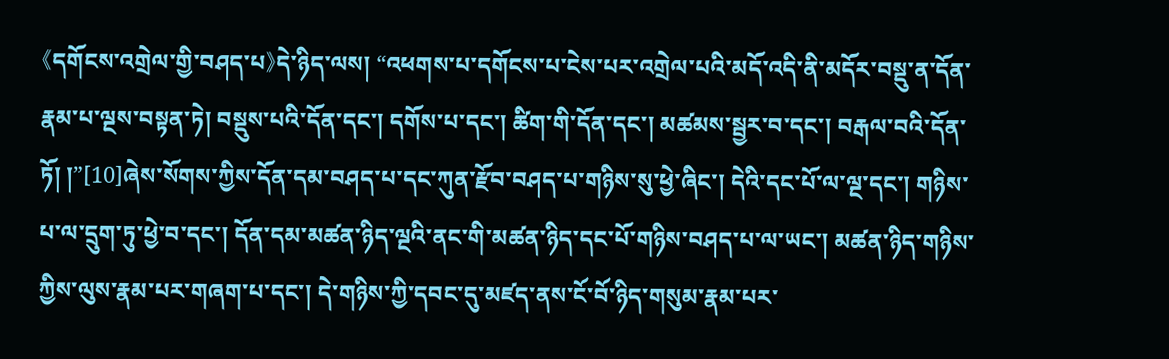《དགོངས་འགྲེལ་གྱི་བཤད་པ》དེ་ཉིད་ལས། “འཕགས་པ་དགོངས་པ་ངེས་པར་འགྲེལ་པའི་མདོ་འདི་ནི་མདོར་བསྡུ་ན་དོན་རྣམ་པ་ལྔས་བསྟན་ཏེ། བསྡུས་པའི་དོན་དང་། དགོས་པ་དང་། ཚིག་གི་དོན་དང་། མཚམས་སྦྱར་བ་དང་། བརྒལ་བའི་དོན་ཏོ། །”[10]ཞེས་སོགས་ཀྱིས་དོན་དམ་བཤད་པ་དང་ཀུན་རྫོབ་བཤད་པ་གཉིས་སུ་ཕྱེ་ཞིང་། དེའི་དང་པོ་ལ་ལྔ་དང་། གཉིས་པ་ལ་དྲུག་ཏུ་ཕྱེ་བ་དང་། དོན་དམ་མཚན་ཉིད་ལྔའི་ནང་གི་མཚན་ཉིད་དང་པོ་གཉིས་བཤད་པ་ལ་ཡང་། མཚན་ཉིད་གཉིས་ཀྱིས་ལུས་རྣམ་པར་གཞག་པ་དང་། དེ་གཉིས་ཀྱི་དབང་དུ་མཛད་ནས་ངོ་བོ་ཉིད་གསུམ་རྣམ་པར་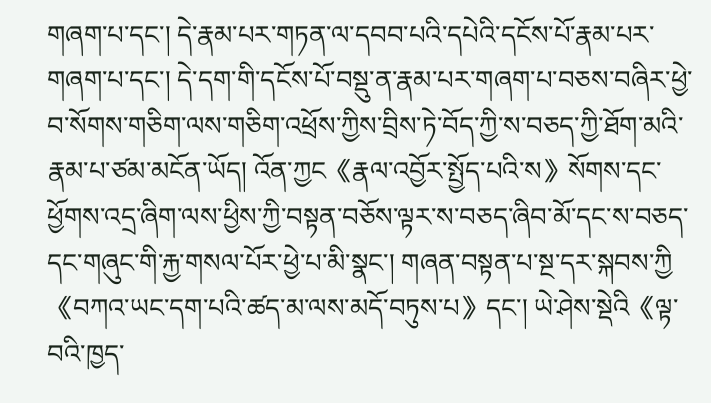གཞག་པ་དང་། དེ་རྣམ་པར་གཏན་ལ་དབབ་པའི་དཔེའི་དངོས་པོ་རྣམ་པར་གཞག་པ་དང་། དེ་དག་གི་དངོས་པོ་བསྡུ་ན་རྣམ་པར་གཞག་པ་བཅས་བཞིར་ཕྱེ་བ་སོགས་གཅིག་ལས་གཅིག་འཕྲོས་ཀྱིས་བྲིས་ཏེ་བོད་ཀྱི་ས་བཅད་ཀྱི་ཐོག་མའི་རྣམ་པ་ཙམ་མངོན་ཡོད། འོན་ཀྱང《རྣལ་འབྱོར་སྤྱོད་པའི་ས》སོགས་དང་ཕྱོགས་འདྲ་ཞིག་ལས་ཕྱིས་ཀྱི་བསྟན་བཅོས་ལྟར་ས་བཅད་ཞིབ་མོ་དང་ས་བཅད་དང་གཞུང་གི་རྐྱ་གསལ་པོར་ཕྱེ་པ་མི་སྣང་། གཞན་བསྟན་པ་སྔ་དར་སྐབས་ཀྱི《བཀའ་ཡང་དག་པའི་ཚད་མ་ལས་མདོ་བཏུས་པ》དང་། ཡེ་ཤེས་སྡེའི《ལྟ་བའི་ཁྱད་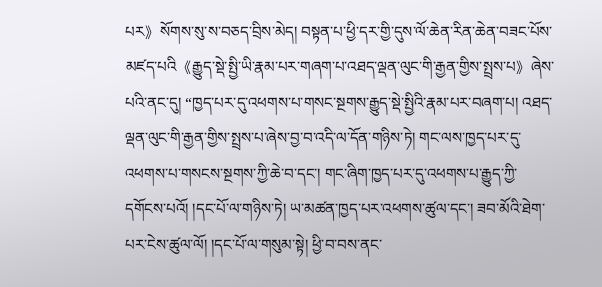པར》སོགས་སུ་ས་བཅད་བྲིས་མེད། བསྟན་པ་ཕྱི་དར་གྱི་དུས་ལོ་ཆེན་རིན་ཆེན་བཟང་པོས་མཛད་པའི《རྒྱུད་སྡེ་སྤྱི་ཡི་རྣམ་པར་གཞག་པ་འཐད་ལྡན་ལུང་གི་རྒྱན་གྱིས་སྤྲས་པ》ཞེས་པའི་ནང་དུ། “ཁྱད་པར་དུ་འཕགས་པ་གསང་སྔགས་རྒྱུད་སྡེ་སྤྱིའི་རྣམ་པར་བཞག་པ། འཐད་ལྡན་ལུང་གི་རྒྱན་གྱིས་སྤྲས་པ་ཞེས་བྱ་བ་འདི་ལ་དོན་གཉིས་ཏེ། གང་ལས་ཁྱད་པར་དུ་འཕགས་པ་གསངས་སྔགས་ཀྱི་ཆེ་བ་དང་། གང་ཞིག་ཁྱད་པར་དུ་འཕགས་པ་རྒྱུད་ཀྱི་དགོངས་པའོ། །དང་པོ་ལ་གཉིས་ཏེ། ཡ་མཚན་ཁྱད་པར་འཕགས་ཚུལ་དང་། ཟབ་མོའི་ཐེག་པར་ངེས་ཚུལ་ལོ། །དང་པོ་ལ་གསུམ་སྟེ། ཕྱི་བ་བས་ནང་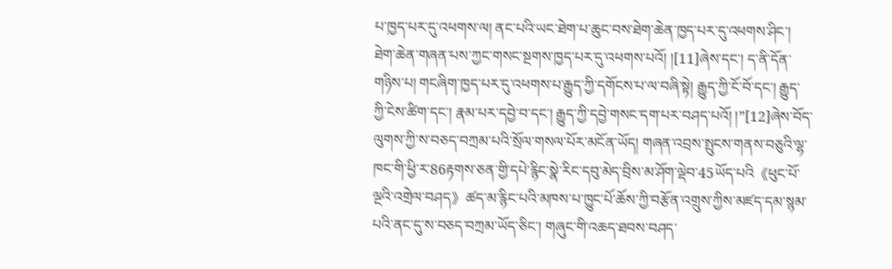པ་ཁྱད་པར་དུ་འཕགས་ལ། ནང་པའི་ཡང་ཐེག་པ་ཆུང་བས་ཐེག་ཆེན་ཁྱད་པར་དུ་འཕགས་ཤིང་། ཐེག་ཆེན་གཞན་པས་ཀྱང་གསང་སྔགས་ཁྱད་པར་དུ་འཕགས་པའོ། །[11]ཞེས་དང་། ད་ནི་དོན་གཉིས་པ། གངཞིག་ཁྱད་པར་དུ་འཕགས་པ་རྒྱུད་ཀྱི་དགོངས་པ་ལ་བཞི་སྟེ། རྒྱུད་ཀྱི་ངོ་བོ་དང་། རྒྱུད་ཀྱི་ངེས་ཚིག་དང་། རྣམ་པར་དབྱེ་བ་དང་། རྒྱུད་ཀྱི་དབྱེ་གསང་དག་པར་བཤད་པའོ། །”[12]ཞེས་བོད་ལུགས་ཀྱི་ས་བཅད་བཀྲམ་པའི་སྲོལ་གསལ་པོར་མངོན་ཡོད། གཞན་འབྲས་སྤུངས་གནས་བཅུའི་ལྷ་ཁང་གི་ཕྱི་ར་86རྟགས་ཅན་གྱི་དཔེ་རྙིང་སྣེ་རིང་དབུ་མེད་བྲིས་མ་ཤོག་ལྡེབ་45ཡོད་པའི《ཕུང་པོ་ལྔའི་འགྲེལ་བཤད》ཚད་མ་རྙིང་པའི་མཁས་པ་ཁྱུང་པོ་ཆོས་ཀྱི་བརྩོན་འགྲུས་ཀྱིས་མཛད་དམ་སྙམ་པའི་ནང་དུ་ས་བཅད་བཀྲམ་ཡོད་ཅིང་། གཞུང་གི་འཆད་ཐབས་བཤད་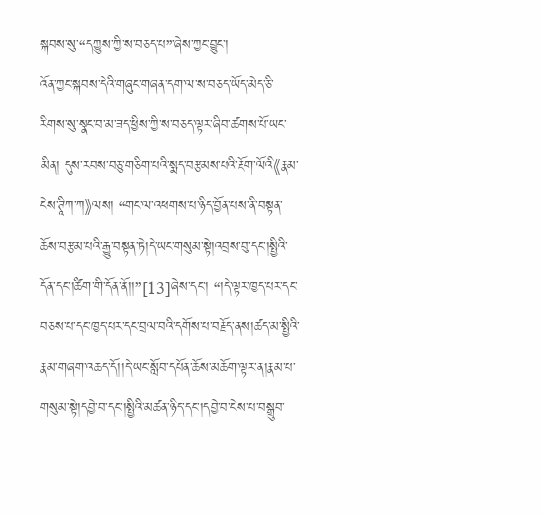སྐབས་སུ་“དཀྱུས་ཀྱི་ས་བཅད་པ”་ཞེས་ཀྱང་བྱུང་།
འོན་ཀྱང་སྐབས་དེའི་གཞུང་གཞན་དག་ལ་ས་བཅད་ཡོད་མེད་ཅི་རིགས་སུ་སྣང་བ་མ་ཟད་ཕྱིས་ཀྱི་ས་བཅད་ལྟར་ཞིབ་ཚགས་པོ་ཡང་མིན། དུས་རབས་བཅུ་གཅིག་པའི་སྨད་བརྩམས་པའི་རྔོག་ལོའི《རྣམ་ངེས་ཊཱིཀ་ཀ》ལས། “གང་ལ་འཕགས་པ་ཉིད་བྱོན་པས་ནི་བསྟན་ཆོས་བརྩམ་པའི་རྒྱུ་བསྟན་ཏེ།དེ་ཡང་གསུམ་སྟེ།འབྲས་བུ་དང་།སྤྱིའི་དོན་དང་།ཚིག་གི་དོན་ནོ།།”[13]ཞེས་དང་། “།དེ་ལྟར་ཁྱད་པར་དང་བཅས་པ་དང་ཁྱད་པར་དང་བྲལ་བའི་དགོས་པ་བརྗོད་ནས།ཚད་མ་སྤྱིའི་རྣམ་གཞག་འཆད་དོ།།དེ་ཡང་སློབ་དཔོན་ཆོས་མཆོག་ལྟར་ན།རྣམ་པ་གསུམ་སྟེ།དབྱེ་བ་དང་།སྤྱིའི་མཚན་ཉིད་དང་།དབྱེ་བ་ངེས་པ་བསྒྲུབ་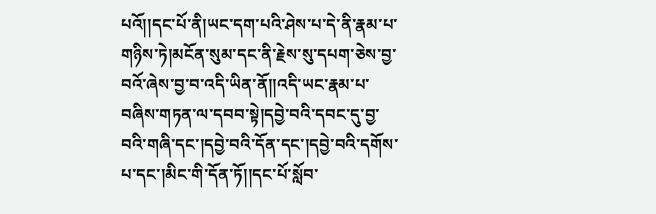པའོ།།དང་པོ་ནི།ཡང་དག་པའི་ཤེས་པ་དེ་ནི་རྣམ་པ་གཉིས་ཏེ།མངོན་སུམ་དང་ནི་རྗེས་སུ་དཔག་ཅེས་བྱ་བའོ་ཞེས་བྱ་བ་འདི་ཡིན་ནོ།།འདི་ཡང་རྣམ་པ་བཞིས་གཏན་ལ་དབབ་སྟེ།དབྱེ་བའི་དབང་དུ་བྱ་བའི་གཞི་དང་།དབྱེ་བའི་དོན་དང་།དབྱེ་བའི་དགོས་པ་དང་།མིང་གི་དོན་ཏོ།།དང་པོ་སློབ་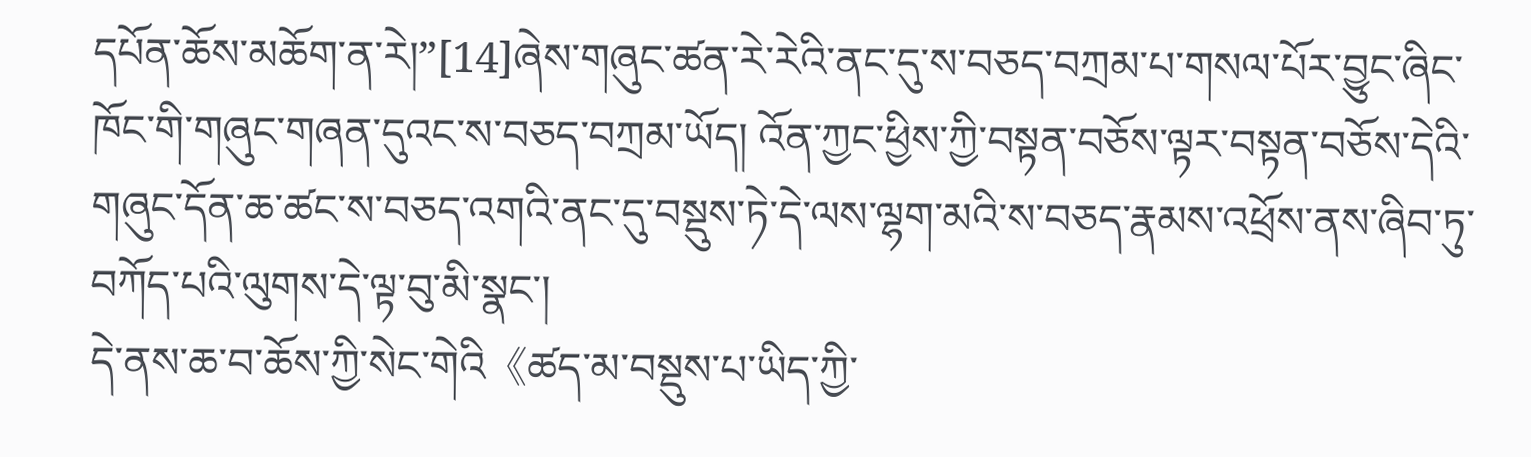དཔོན་ཆོས་མཆོག་ན་རེ།”[14]ཞེས་གཞུང་ཚན་རེ་རེའི་ནང་དུ་ས་བཅད་བཀྲམ་པ་གསལ་པོར་བྱུང་ཞིང་ཁོང་གི་གཞུང་གཞན་དུའང་ས་བཅད་བཀྲམ་ཡོད། འོན་ཀྱང་ཕྱིས་ཀྱི་བསྟན་བཅོས་ལྟར་བསྟན་བཅོས་དེའི་གཞུང་དོན་ཆ་ཚང་ས་བཅད་འགའི་ནང་དུ་བསྡུས་ཏེ་དེ་ལས་ལྷག་མའི་ས་བཅད་རྣམས་འཕྲོས་ནས་ཞིབ་ཏུ་བཀོད་པའི་ལུགས་དེ་ལྟ་བུ་མི་སྣང་།
དེ་ནས་ཆ་བ་ཆོས་ཀྱི་སེང་གེའི《ཚད་མ་བསྡུས་པ་ཡིད་ཀྱི་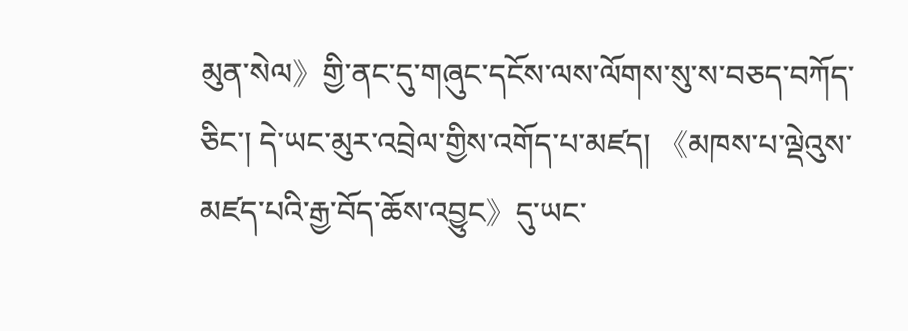མུན་སེལ》གྱི་ནང་དུ་གཞུང་དངོས་ལས་ལོགས་སུ་ས་བཅད་བཀོད་ཅིང་། དེ་ཡང་མུར་འབྲེལ་གྱིས་འགོད་པ་མཛད། 《མཁས་པ་ལྡེའུས་མཛད་པའི་རྒྱ་བོད་ཆོས་འབྱུང》དུ་ཡང་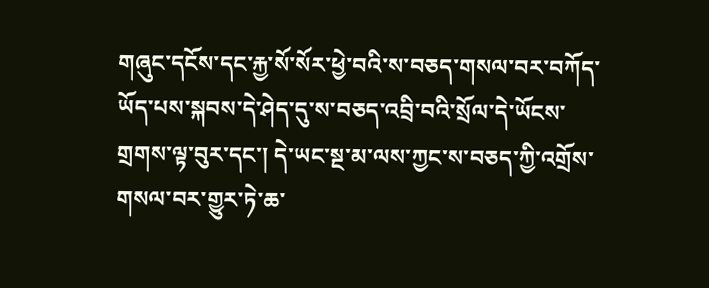གཞུང་དངོས་དང་རྐྱ་སོ་སོར་ཕྱེ་བའི་ས་བཅད་གསལ་བར་བཀོད་ཡོད་པས་སྐབས་དེ་ཤེད་དུ་ས་བཅད་འབྲི་བའི་སྲོལ་དེ་ཡོངས་གྲགས་ལྟ་བུར་དང་། དེ་ཡང་སྔ་མ་ལས་ཀྱང་ས་བཅད་ཀྱི་འགྲོས་གསལ་བར་གྱུར་ཏེ་ཆ་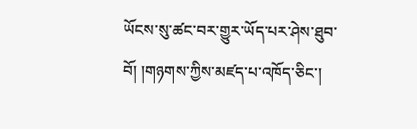ཡོངས་སུ་ཚང་བར་གྱུར་ཡོད་པར་ཤེས་ཐུབ་བོ། །གཉགས་ཀྱིས་མཛད་པ་འཁོད་ཅིང་།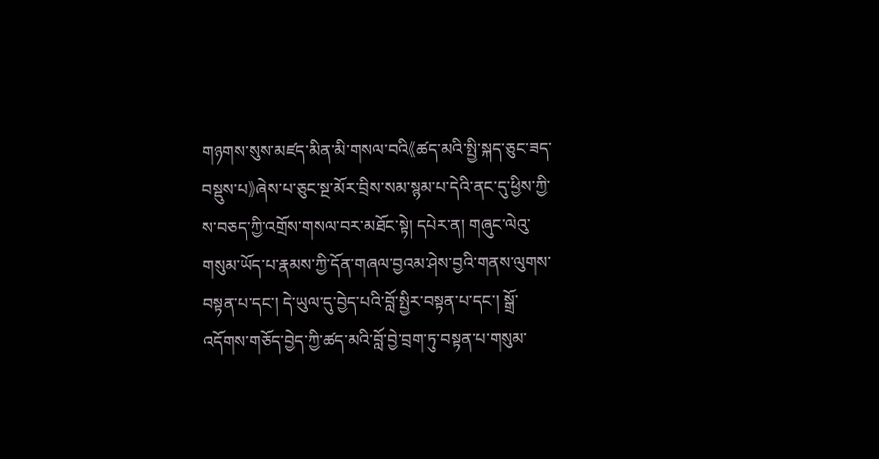གཉགས་སུས་མཛད་མིན་མི་གསལ་བའི《ཚད་མའི་སྤྱི་སྐད་ཅུང་ཟད་བསྡུས་པ》ཞེས་པ་ཅུང་སྔ་མོར་བྲིས་སམ་སྙམ་པ་དེའི་ནང་དུ་ཕྱིས་ཀྱི་ས་བཅད་ཀྱི་འགྲོས་གསལ་བར་མཐོང་སྟེ། དཔེར་ན། གཞུང་ལེའུ་གསུམ་ཡོད་པ་རྣམས་ཀྱི་དོན་གཞལ་བྱའམ་ཤེས་བྱའི་གནས་ལུགས་བསྟན་པ་དང་། དེ་ཡུལ་དུ་བྱེད་པའི་བློ་སྤྱིར་བསྟན་པ་དང་། སྒྲོ་འདོགས་གཅོད་བྱེད་ཀྱི་ཚད་མའི་བློ་བྱེ་བྲག་ཏུ་བསྟན་པ་གསུམ་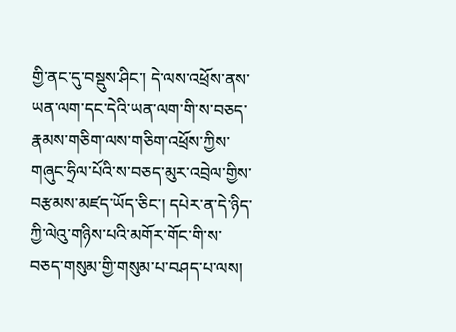གྱི་ནང་དུ་བསྡུས་ཤིང་། དེ་ལས་འཕྲོས་ནས་ཡན་ལག་དང་དེའི་ཡན་ལག་གི་ས་བཅད་རྣམས་གཅིག་ལས་གཅིག་འཕྲོས་ཀྱིས་གཞུང་ཧྲིལ་པོའི་ས་བཅད་མུར་འབྲེལ་གྱིས་བརྩམས་མཛད་ཡོད་ཅིང་། དཔེར་ན་དེ་ཉིད་ཀྱི་ལེའུ་གཉིས་པའི་མགོར་གོང་གི་ས་བཅད་གསུམ་གྱི་གསུམ་པ་བཤད་པ་ལས།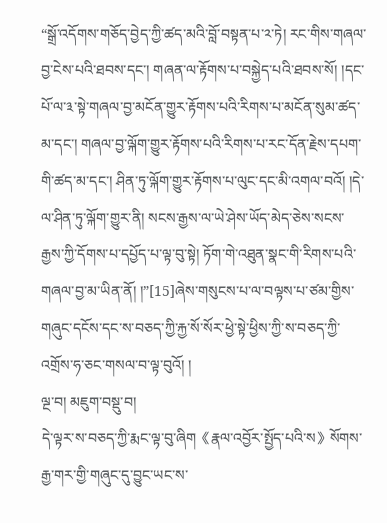“སྒྲོ་འདོགས་གཅོད་བྱེད་ཀྱི་ཚད་མའི་བློ་བསྟན་པ་༢་ཏེ། རང་གིས་གཞལ་བྱ་ངེས་པའི་ཐབས་དང་། གཞན་ལ་རྟོགས་པ་བསྐྱེད་པའི་ཐབས་སོ། །དང་པོ་ལ་༣་སྟེ་གཞལ་བྱ་མངོན་གྱུར་རྟོགས་པའི་རིགས་པ་མངོན་སུམ་ཚད་མ་དང་། གཞལ་བྱ་ལྐོག་གྱུར་རྟོགས་པའི་རིགས་པ་རང་དོན་རྗེས་དཔག་གི་ཚད་མ་དང་། ཤིན་ཏུ་ལྐོག་གྱུར་རྟོགས་པ་ལུང་དང་མི་འགལ་བའོ། །དེ་ལ་ཤིན་ཏུ་ལྐོག་གྱུར་ནི། སངས་རྒྱས་ལ་ཡེ་ཤེས་ཡོད་མེད་ཅེས་སངས་རྒྱས་ཀྱི་དོགས་པ་དཔྱོད་པ་ལྟ་བུ་སྟེ། ཏོག་གེ་འཐུན་སྣང་གི་རིགས་པའི་གཞལ་བྱ་མ་ཡིན་ནོ། །”[15]ཞེས་གསུངས་པ་ལ་བལྟས་པ་ཙམ་གྱིས་གཞུང་དངོས་དང་ས་བཅད་ཀྱི་རྐྱ་སོ་སོར་ཕྱེ་སྟེ་ཕྱིས་ཀྱི་ས་བཅད་ཀྱི་འགྲོས་ཧ་ཅང་གསལ་བ་ལྟ་བུའོ། །
ལྔ་བ། མཇུག་བསྡུ་བ།
དེ་ལྟར་ས་བཅད་ཀྱི་རྨང་ལྟ་བུ་ཞིག《རྣལ་འབྱོར་སྤྱོད་པའི་ས》སོགས་རྒྱ་གར་གྱི་གཞུང་དུ་བྱུང་ཡང་ས་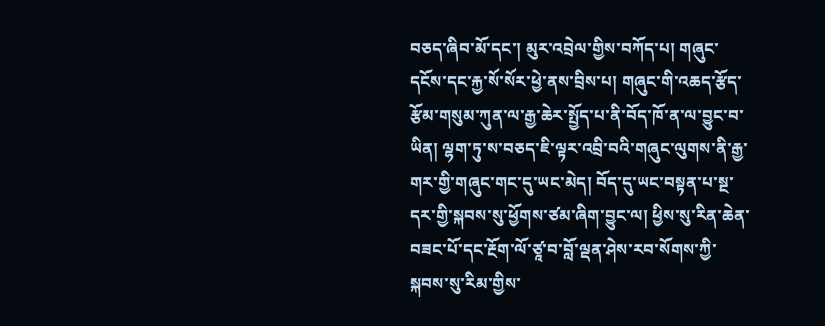བཅད་ཞིབ་མོ་དང་། མུར་འབྲེལ་གྱིས་བཀོད་པ། གཞུང་དངོས་དང་རྐྱ་སོ་སོར་ཕྱེ་ནས་བྲིས་པ། གཞུང་གི་འཆད་རྩོད་རྩོམ་གསུམ་ཀུན་ལ་རྒྱ་ཆེར་སྤྱོད་པ་ནི་བོད་ཁོ་ན་ལ་བྱུང་བ་ཡིན། ལྷག་ཏུ་ས་བཅད་ཇི་ལྟར་འབྲི་བའི་གཞུང་ལུགས་ནི་རྒྱ་གར་གྱི་གཞུང་གང་དུ་ཡང་མེད། བོད་དུ་ཡང་བསྟན་པ་སྔ་དར་གྱི་སྐབས་སུ་ཕྱོགས་ཙམ་ཞིག་བྱུང་ལ། ཕྱིས་སུ་རིན་ཆེན་བཟང་པོ་དང་རྔོག་ལོ་ཙཱ་བ་བློ་ལྡན་ཤེས་རབ་སོགས་ཀྱི་སྐབས་སུ་རིམ་གྱིས་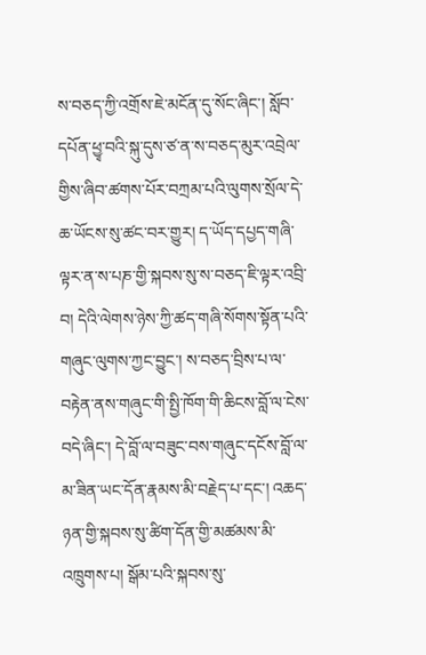ས་བཅད་ཀྱི་འགྲོས་ཇེ་མངོན་དུ་སོང་ཞིང་། སློབ་དཔོན་ཕྱྭ་བའི་སྐུ་དུས་ཙ་ན་ས་བཅད་མུར་འབྲེལ་གྱིས་ཞིབ་ཚགས་པོར་བཀྲམ་པའི་ལུགས་སྲོལ་དེ་ཆ་ཡོངས་སུ་ཚང་བར་གྱུར། ད་ཡོད་དཔྱད་གཞི་ལྟར་ན་ས་པཎ་གྱི་སྐབས་སུ་ས་བཅད་ཇི་ལྟར་འབྲི་བ། དེའི་ལེགས་ཉེས་ཀྱི་ཚད་གཞི་སོགས་སྟོན་པའི་གཞུང་ལུགས་ཀྱང་བྱུང་། ས་བཅད་བྲིས་པ་ལ་བརྟེན་ནས་གཞུང་གི་སྤྱི་ཁོག་གི་ཆིངས་བློ་ལ་ངེས་བདེ་ཞིང་། དེ་བློ་ལ་བཟུང་བས་གཞུང་དངོས་བློ་ལ་མ་ཟིན་ཡང་དོན་རྣམས་མི་བརྗེད་པ་དང་། འཆད་ཉན་གྱི་སྐབས་སུ་ཚིག་དོན་གྱི་མཚམས་མི་འཁྲུགས་པ། སྒོམ་པའི་སྐབས་སུ་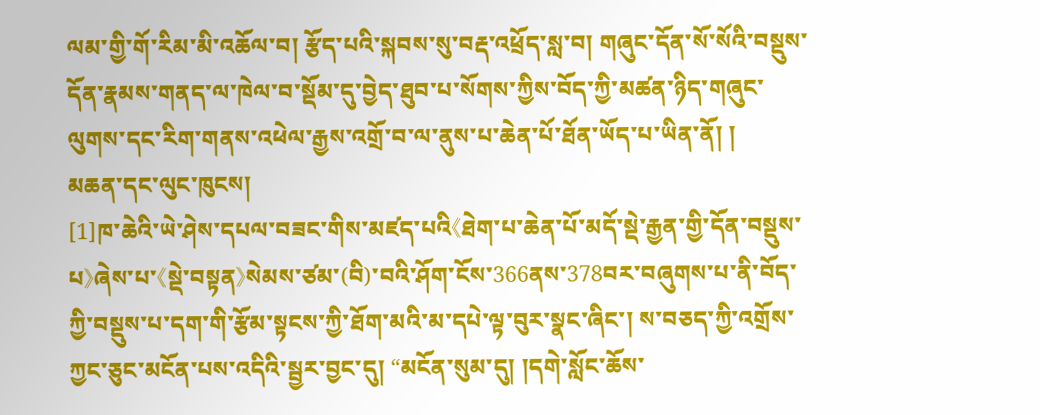ལམ་གྱི་གོ་རིམ་མི་འཆོལ་བ། རྩོད་པའི་སྐབས་སུ་བརྡ་འཕྲོད་སླ་བ། གཞུང་དོན་སོ་སོའི་བསྡུས་དོན་རྣམས་གནད་ལ་ཁེལ་བ་སྡོམ་དུ་བྱེད་ཐུབ་པ་སོགས་ཀྱིས་བོད་ཀྱི་མཚན་ཉིད་གཞུང་ལུགས་དང་རིག་གནས་འཕེལ་རྒྱས་འགྲོ་བ་ལ་ནུས་པ་ཆེན་པོ་ཐོན་ཡོད་པ་ཡིན་ནོ། །
མཆན་དང་ལུང་ཁུངས།
[1]ཁ་ཆེའི་ཡེ་ཤེས་དཔལ་བཟང་གིས་མཛད་པའི《ཐེག་པ་ཆེན་པོ་མདོ་སྡེ་རྒྱན་གྱི་དོན་བསྡུས་པ》ཞེས་པ་《སྡེ་བསྟན》སེམས་ཙམ་(བི)་བའི་ཤོག་ངོས་366ནས་378བར་བཞུགས་པ་ནི་བོད་ཀྱི་བསྡུས་པ་དག་གི་རྩོམ་སྟངས་ཀྱི་ཐོག་མའི་མ་དཔེ་ལྟ་བུར་སྣང་ཞིང་། ས་བཅད་ཀྱི་འགྲོས་ཀྱང་ཅུང་མངོན་པས་འདིའི་སྦྱར་བྱང་དུ། “མངོན་སུམ་དུ། །དགེ་སློང་ཆོས་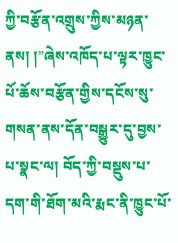ཀྱི་བརྩོན་འགྲུས་ཀྱིས་མཉན་ནས། །”ཞེས་འཁོད་པ་ལྟར་ཁྱུང་པོ་ཆོས་བརྩོན་གྱིས་དངོས་སུ་གསན་ནས་དོན་བསྒྱུར་དུ་བྱས་པ་སྣང་ལ། བོད་ཀྱི་བསྡུས་པ་དག་གི་ཐོག་མའི་རྨང་ནི་ཁྱུང་པོ་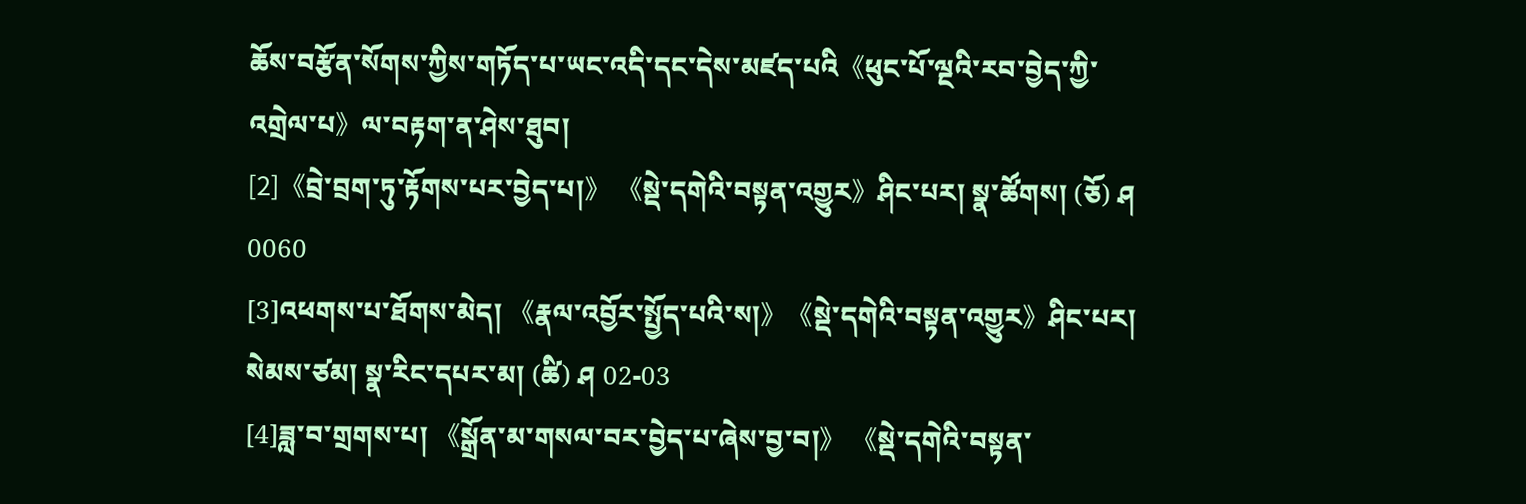ཆོས་བརྩོན་སོགས་ཀྱིས་གཏོད་པ་ཡང་འདི་དང་དེས་མཛད་པའི《ཕུང་པོ་ལྔའི་རབ་བྱེད་ཀྱི་འགྲེལ་པ》ལ་བརྟག་ན་ཤེས་ཐུབ།
[2]《བྲེ་བྲག་ཏུ་རྟོགས་པར་བྱེད་པ།》 《སྡེ་དགེའི་བསྟན་འགྱུར》ཤིང་པར། སྣ་ཚོགས། (ཅོ) ཤ 0060
[3]འཕགས་པ་ཐོགས་མེད། 《རྣལ་འབྱོར་སྤྱོད་པའི་ས།》《སྡེ་དགེའི་བསྟན་འགྱུར》ཤིང་པར། སེམས་ཙམ། སྣ་རིང་དཔར་མ། (ཚི) ཤ 02-03
[4]ཟླ་བ་གྲགས་པ། 《སྒྲོན་མ་གསལ་བར་བྱེད་པ་ཞེས་བྱ་བ།》 《སྡེ་དགེའི་བསྟན་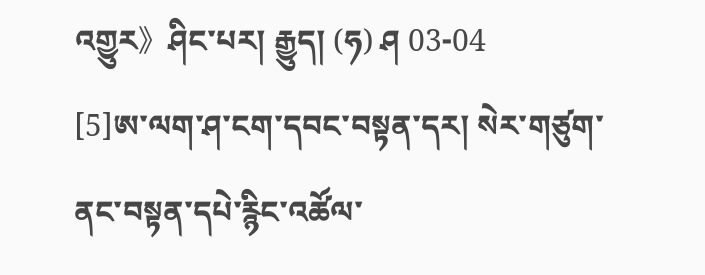འགྱུར》ཤིང་པར། རྒྱུད། (ཧ) ཤ 03-04
[5]ཨ་ལག་ཤ་ངག་དབང་བསྟན་དར། སེར་གཙུག་ནང་བསྟན་དཔེ་རྙིང་འཚོལ་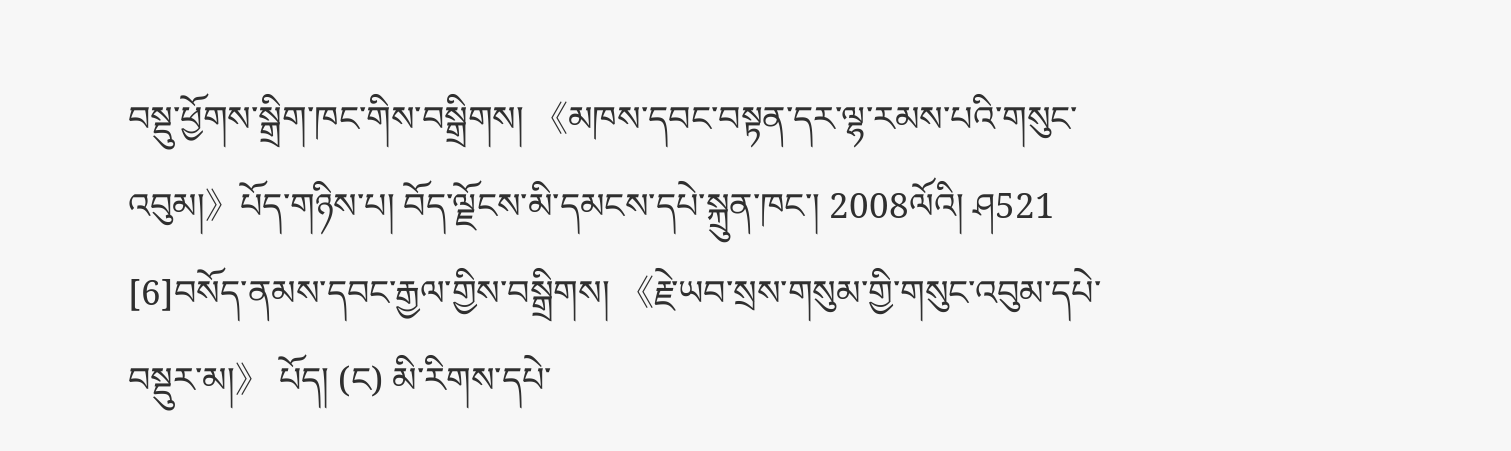བསྡུ་ཕྱོགས་སྒྲིག་ཁང་གིས་བསྒྲིགས། 《མཁས་དབང་བསྟན་དར་ལྷ་རམས་པའི་གསུང་འབུམ།》པོད་གཉིས་པ། བོད་ལྗོངས་མི་དམངས་དཔེ་སྐྲུན་ཁང་། 2008ལོའི། ཤ521
[6]བསོད་ནམས་དབང་རྒྱལ་གྱིས་བསྒྲིགས། 《རྗེ་ཡབ་སྲས་གསུམ་གྱི་གསུང་འབུམ་དཔེ་བསྡུར་མ།》 པོད། (ང) མི་རིགས་དཔེ་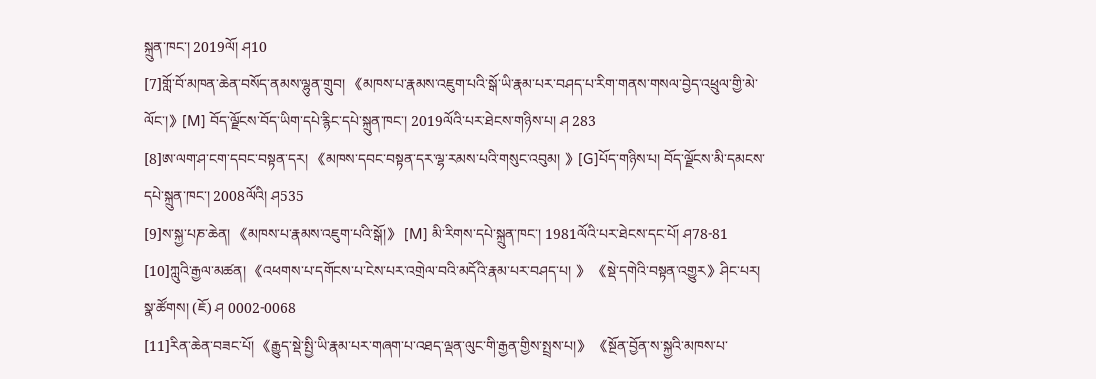སྐྲུན་ཁང་། 2019ལོ། ཤ10
[7]གློ་བོ་མཁན་ཆེན་བསོད་ནམས་ལྷུན་གྲུབ། 《མཁས་པ་རྣམས་འཇུག་པའི་སྒོ་ཡི་རྣམ་པར་བཤད་པ་རིག་གནས་གསལ་བྱེད་འཕྲུལ་གྱི་མེ་ལོང་།》[M] བོད་ལྗོངས་བོད་ཡིག་དཔེ་རྙིང་དཔེ་སྐྲུན་ཁང་། 2019ལོའི་པར་ཐེངས་གཉིས་པ། ཤ 283
[8]ཨ་ལག་ཤ་ངག་དབང་བསྟན་དར། 《མཁས་དབང་བསྟན་དར་ལྷ་རམས་པའི་གསུང་འབུམ། 》[G]པོད་གཉིས་པ། བོད་ལྗོངས་མི་དམངས་དཔེ་སྐྲུན་ཁང་། 2008ལོའི། ཤ535
[9]ས་སྐྱ་པཎ་ཆེན། 《མཁས་པ་རྣམས་འཇུག་པའི་སྒོ།》 [M] མི་རིགས་དཔེ་སྐྲུན་ཁང་། 1981ལོའི་པར་ཐེངས་དང་པོ། ཤ78-81
[10]ཀླུའི་རྒྱལ་མཚན། 《འཕགས་པ་དགོངས་པ་ངེས་པར་འགྲེལ་བའི་མདོའི་རྣམ་པར་བཤད་པ། 》 《སྡེ་དགེའི་བསྟན་འགྱུར》ཤིང་པར། སྣ་ཚོགས། (ཇོ) ཤ 0002-0068
[11]རིན་ཆེན་བཟང་པོ། 《རྒྱུད་སྡེ་སྤྱི་ཡི་རྣམ་པར་གཞག་པ་འཐད་ལྡན་ལུང་གི་རྒྱན་གྱིས་སྤྲས་པ།》 《སྔོན་བྱོན་ས་སྐྱའི་མཁས་པ་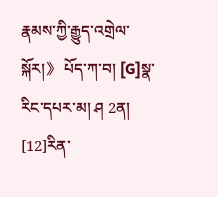རྣམས་ཀྱི་རྒྱུད་འགྲེལ་སྐོར།》 པོད་ཀ་བ། [G]སྣ་རིང་དཔར་མ། ཤ 2ན།
[12]རིན་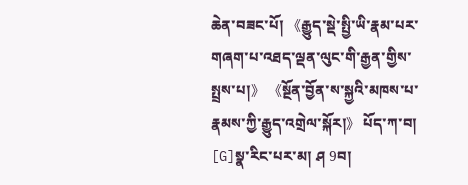ཆེན་བཟང་པོ། 《རྒྱུད་སྡེ་སྤྱི་ཡི་རྣམ་པར་གཞག་པ་འཐད་ལྡན་ལུང་གི་རྒྱན་གྱིས་སྤྲས་པ།》 《སྔོན་བྱོན་ས་སྐྱའི་མཁས་པ་རྣམས་ཀྱི་རྒྱུད་འགྲེལ་སྐོར།》 པོད་ཀ་བ། [G]སྣ་རིང་པར་མ། ཤ 9བ།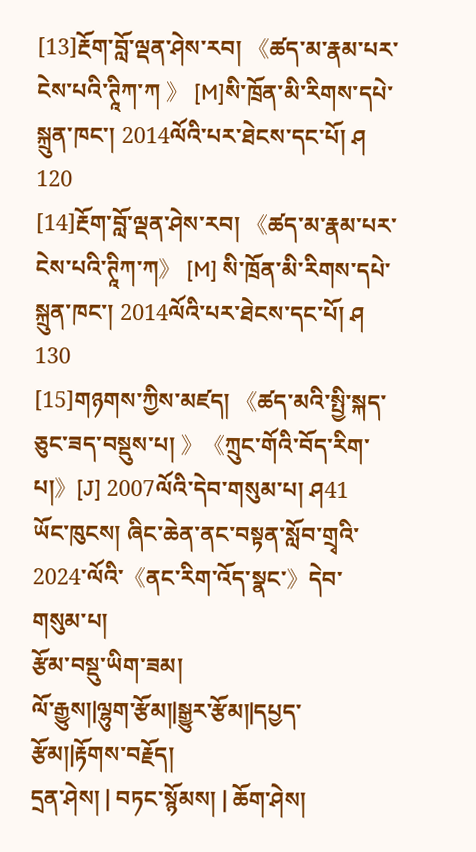[13]རྔོག་བློ་ལྡན་ཤེས་རབ། 《ཚད་མ་རྣམ་པར་ངེས་པའི་ཊཱིཀ་ཀ 》 [M]སི་ཁྲོན་མི་རིགས་དཔེ་སྐྲུན་ཁང་། 2014ལོའི་པར་ཐེངས་དང་པོ། ཤ 120
[14]རྔོག་བློ་ལྡན་ཤེས་རབ། 《ཚད་མ་རྣམ་པར་ངེས་པའི་ཊཱིཀ་ཀ》 [M] སི་ཁྲོན་མི་རིགས་དཔེ་སྐྲུན་ཁང་། 2014ལོའི་པར་ཐེངས་དང་པོ། ཤ 130
[15]གཉགས་ཀྱིས་མཛད། 《ཚད་མའི་སྤྱི་སྐད་ཅུང་ཟད་བསྡུས་པ། 》《ཀྲུང་གོའི་བོད་རིག་པ།》[J] 2007ལོའི་དེབ་གསུམ་པ། ཤ41
ཡོང་ཁུངས། ཞིང་ཆེན་ནང་བསྟན་སློབ་གྲྭའི་2024་ལོའི་《ནང་རིག་འོད་སྣང་》དེབ་གསུམ་པ།
རྩོམ་བསྡུ་ཡིག་ཟམ།
ལོ་རྒྱུས།|ལྷུག་རྩོམ།|སྒྱུར་རྩོམ།|དཔྱད་རྩོམ།|རྟོགས་བརྗོད།
དྲན་ཤེས། | བཏང་སྙོམས། | ཆོག་ཤེས།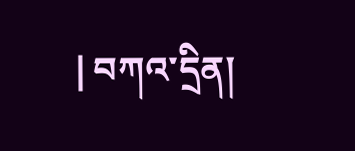| བཀའ་དྲིན།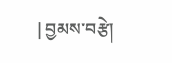| བྱམས་བརྩེ།